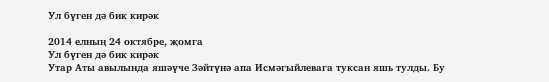Ул бүген дә бик кирәк

2014 елның 24 октябре, җомга
Ул бүген дә бик кирәк
Утар Аты авылында яшәүче Зәйтүнә апа Исмәгыйлевага туксан яшь тулды. Бу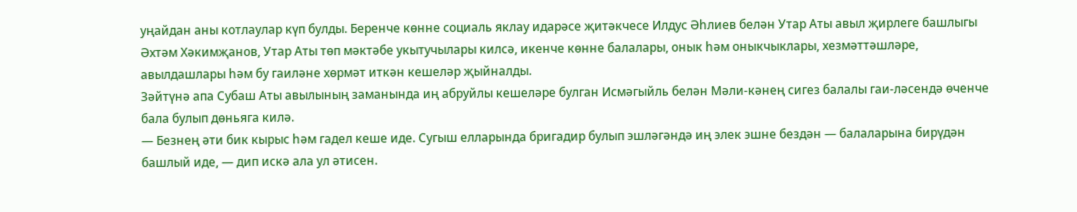уңайдан аны котлаулар күп булды. Беренче көнне социаль яклау идарәсе җитәкчесе Илдус Әһлиев белән Утар Аты авыл җирлеге башлыгы Әхтәм Хәкимҗанов, Утар Аты төп мәктәбе укытучылары килсә, икенче көнне балалары, онык һәм оныкчыклары, хезмәттәшләре, авылдашлары һәм бу гаиләне хөрмәт иткән кешеләр җыйналды.
Зәйтүнә апа Субаш Аты авылының заманында иң абруйлы кешеләре булган Исмәгыйль белән Мәли-кәнең сигез балалы гаи-ләсендә өченче бала булып дөньяга килә.
— Безнең әти бик кырыс һәм гадел кеше иде. Сугыш елларында бригадир булып эшләгәндә иң элек эшне бездән — балаларына бирүдән башлый иде, — дип искә ала ул әтисен.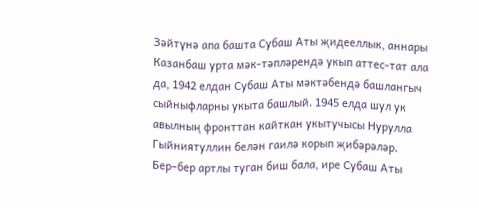Зәйтүнә апа башта Субаш Аты җидееллык, аннары Казанбаш урта мәк-тәпләрендә укып аттес-тат ала да, 1942 елдан Субаш Аты мәктәбендә башлангыч сыйныфларны укыта башлый. 1945 елда шул ук авылның фронттан кайткан укытучысы Нурулла Гыйниятуллин белән гаилә корып җибәрәләр. Бер–бер артлы туган биш бала, ире Субаш Аты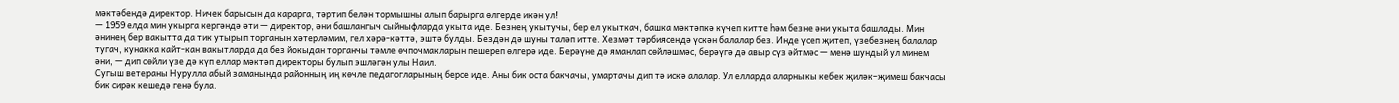мәктәбендә директор. Ничек барысын да карарга, тәртип белән тормышны алып барырга өлгерде икән ул!
— 1959 елда мин укырга кергәндә әти — директор, әни башлангыч сыйныфларда укыта иде. Безнең укытучы, бер ел укыткач, башка мәктәпкә күчеп китте һәм безне әни укыта башлады. Мин әнинең бер вакытта да тик утырып торганын хәтерләмим, гел хәрә-кәттә, эштә булды. Бездән дә шуны таләп итте. Хезмәт тәрбиясендә үскән балалар без. Инде үсеп җитеп, үзебезнең балалар тугач, кунакка кайт-кан вакытларда да без йокыдан торганчы тәмле өчпочмакларын пешереп өлгерә иде. Берәүне дә яманлап сөйләшмәс, берәүгә дә авыр сүз әйтмәс — менә шундый ул минем әни, — дип сөйли үзе дә күп еллар мәктәп директоры булып эшләгән улы Наил.
Сугыш ветераны Нурулла абый заманында районның иң көчле педагогларының берсе иде. Аны бик оста бакчачы, умартачы дип тә искә алалар. Ул елларда аларныкы кебек җиләк–җимеш бакчасы бик сирәк кешедә генә була.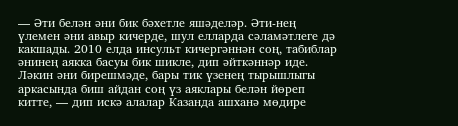— Әти белән әни бик бәхетле яшәделәр. Әти-нең үлемен әни авыр кичерде, шул елларда сәламәтлеге дә какшады. 2010 елда инсульт кичергәннән соң, табиблар әнинең аякка басуы бик шикле, дип әйткәннәр иде. Ләкин әни бирешмәде, бары тик үзенең тырышлыгы аркасында биш айдан соң үз аяклары белән йөреп китте, — дип искә алалар Казанда ашханә мөдире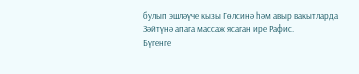булып эшләүче кызы Гөлсинә һәм авыр вакытларда Зәйтүнә апага массаж ясаган ире Рафис.
Бүгенге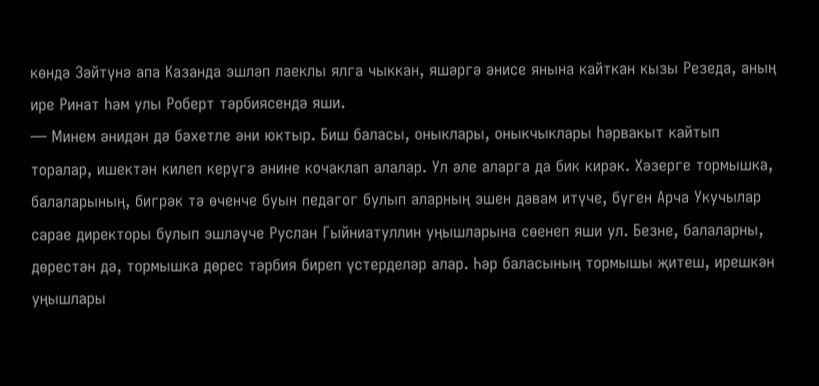көндә Зәйтүнә апа Казанда эшләп лаеклы ялга чыккан, яшәргә әнисе янына кайткан кызы Резеда, аның ире Ринат һәм улы Роберт тәрбиясендә яши.
— Минем әнидән дә бәхетле әни юктыр. Биш баласы, оныклары, оныкчыклары һәрвакыт кайтып торалар, ишектән килеп керүгә әнине кочаклап алалар. Ул әле аларга да бик кирәк. Хәзерге тормышка, балаларының, бигрәк тә өченче буын педагог булып аларның эшен дәвам итүче, бүген Арча Укучылар сарае директоры булып эшләүче Руслан Гыйниатуллин уңышларына сөенеп яши ул. Безне, балаларны, дөрестән дә, тормышка дөрес тәрбия биреп үстерделәр алар. Һәр баласының тормышы җитеш, ирешкән уңышлары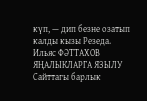күп, — дип безне озатып калды кызы Резеда.
Ильяс ФӘТТАХОВ
ЯҢАЛЫКЛАРГА ЯЗЫЛУ
Сайттагы барлык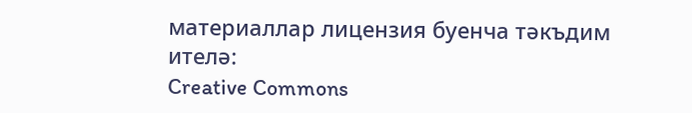материаллар лицензия буенча тәкъдим ителә:
Creative Commons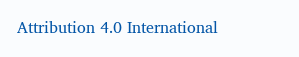Attribution 4.0 International